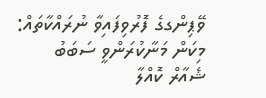ވޭޕިންގގެ ފޮރުވިފައިވާ ނުރައްކާތައް: މިކަން މަނާކުރަންވީ ސަބަބު
ޝެއާރް ކޮއްލާ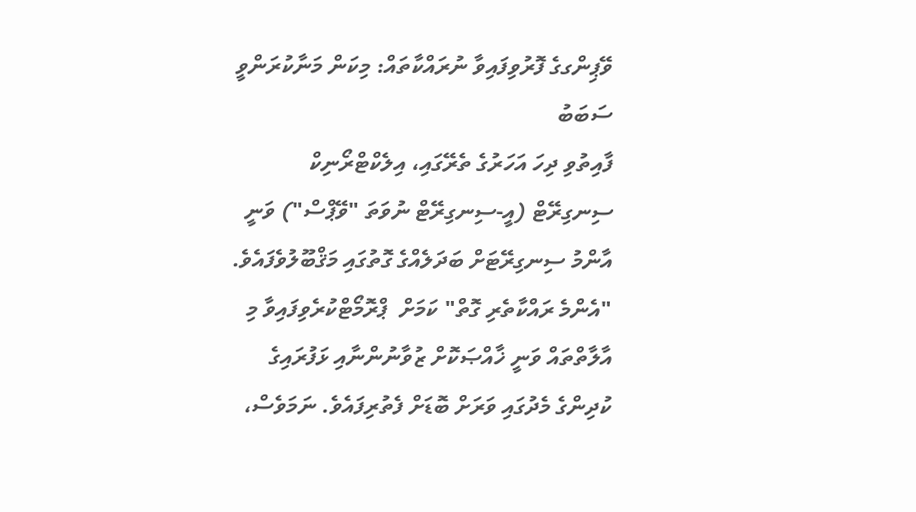ވޭޕިންގގެ ފޮރުވިފައިވާ ނުރައްކާތައް: މިކަން މަނާކުރަންވީ ސަބަބު
ފާއިތުވި ދިހަ އަހަރުގެ ތެރޭގައި، އިލެކްޓްރޯނިކް ސިނގިރޭޓް (އީ-ސިނގިރޭޓް ނުވަތަ "ވޭޕްސް") ވަނީ އާންމު ސިނގިރޭޓަށް ބަދަލެއްގެ ގޮތުގައި މަޤްބޫލުވެފައެވެ. "އެންމެ ރައްކާތެރި ގޮތް" ކަމަށް  ޕްރޮމޯޓްކުރެވިފައިވާ މި އާލާތްތައް ވަނީ ޚާއްޞަކޮށް ޒުވާނުންނާއި ޅަފުރައިގެ ކުދިންގެ މެދުގައި ވަރަށް ބޮޑަށް ފެތުރިފައެވެ. ނަމަވެސް،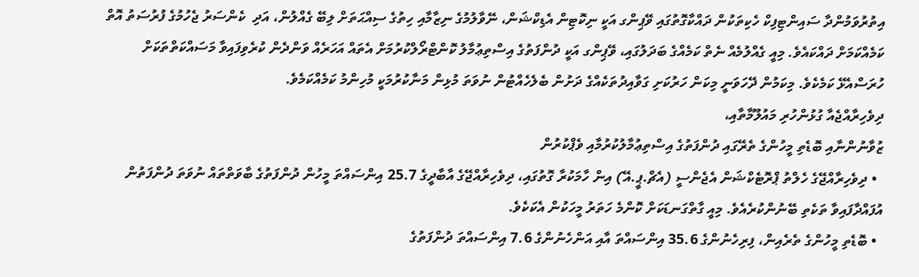އިތުރުވަމުންދާ ސައިންޓިފިކް ހެކިތަކުން ދައްކާގޮތުގައި ވޭޕިންގ އަކީ ނިކޮޓިން އެޑިކްޝަން، ނޭވާލުމުގެ ނިޒާމާއި ހިތުގެ ސިއްޙަތަށް ލިބޭ ގެއްލުން، އަދި  ކެންސަރު ޖެހުމުގެ ފުރުސަތު އޮތް ކަމެއްކަމަށް ދައްކައެވެ. މިއީ ގެއްލުމެއް ނެތް ކަމެއްގެ ބަދަލުގައި، ވޭޕިންގ އަކީ ދުންފަތުގެ އިސްތިޢުމާލު ކޮންޓްރޯލްކުރުމަށް އެތައް އަހަރެއް ވަންދެން ކުރެވިފައިވާ މަސައްކަތްތަކަށް ހުރަސްއެޅޭ ކަމެކެވެ. މިކަމުން ދޭހަވަނީ މިކަން ހަރުކަށި ގަވާއިދުތަކެއްގެ ދަށުން ބެލެހެއްޓުން ނުވަތަ މުޅިން މަނާކުރުމަކީ މުހިންމު ކަމެއްކަމެވެ.
ދިވެހިރާއްޖެއާ ގުޅުންހުރި މައުލޫމާތާއި،
ޒުވާނުންނާއި ބޮޑެތި މީހުންގެ ތެރޭގައި ދުންފަތުގެ އިސްތިޢުމާލުކުރުމާއި ވެޕްކުރުން
  • ދިވެހިރާއްޖޭގެ ހެލްތު ޕްރޮޓެކްޝަން އެޖެންސީ (އެޗް.ޕީ.އޭ) އިން ހާމަކުރާ ގޮތުގައި، ދިވެހިރާއްޖޭގެ އާބާދީގެ 25.7 އިންސައްތަ މީހުން ދުންފަތުގެ ބާވަތްތައް ނުވަތަ ދުންފަތުން އުފައްދާފައިވާ ތަކެތި ބޭނުންކުރެއެވެ. މިއީ ގާތްގަނޑަކަށް ކޮންމެ ހަތަރު މީހަކުން އެކަކެވެ.
  • ބޮޑެތި މީހުންގެ ތެރެއިން، ފިރިހެނުންގެ 35.6 އިންސައްތަ އާއި އަންހެނުންގެ 7.6 އިންސައްތަ ދުންފަތުގެ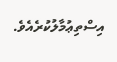އިސްތިޢުމާލުކުރެއެވެ.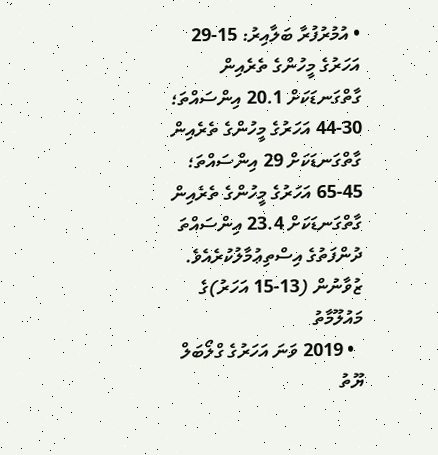• އުމުރުފުރާ ބަލާއިރު: 15-29 އަހަރުގެ މީހުންގެ ތެރެއިން ގާތްގަނޑަކަށް 20.1 އިންސައްތަ؛ 30-44 އަހަރުގެ މީހުންގެ ތެރެއިން ގާތްގަނޑަކަށް 29 އިންސައްތަ؛ 45-65 އަހަރުގެ މީހުންގެ ތެރެއިން ގާތްގަނޑަކަށް 23.4 އިންސައްތަ ދުންފަތުގެ އިސްތިޢުމާލުކުރެއެވެ.
ޒުވާނުން (13-15 އަހަރު)ގެ މައުލޫމާތު
  • 2019 ވަނަ އަހަރުގެ ގްލޯބަލް ޔޫތު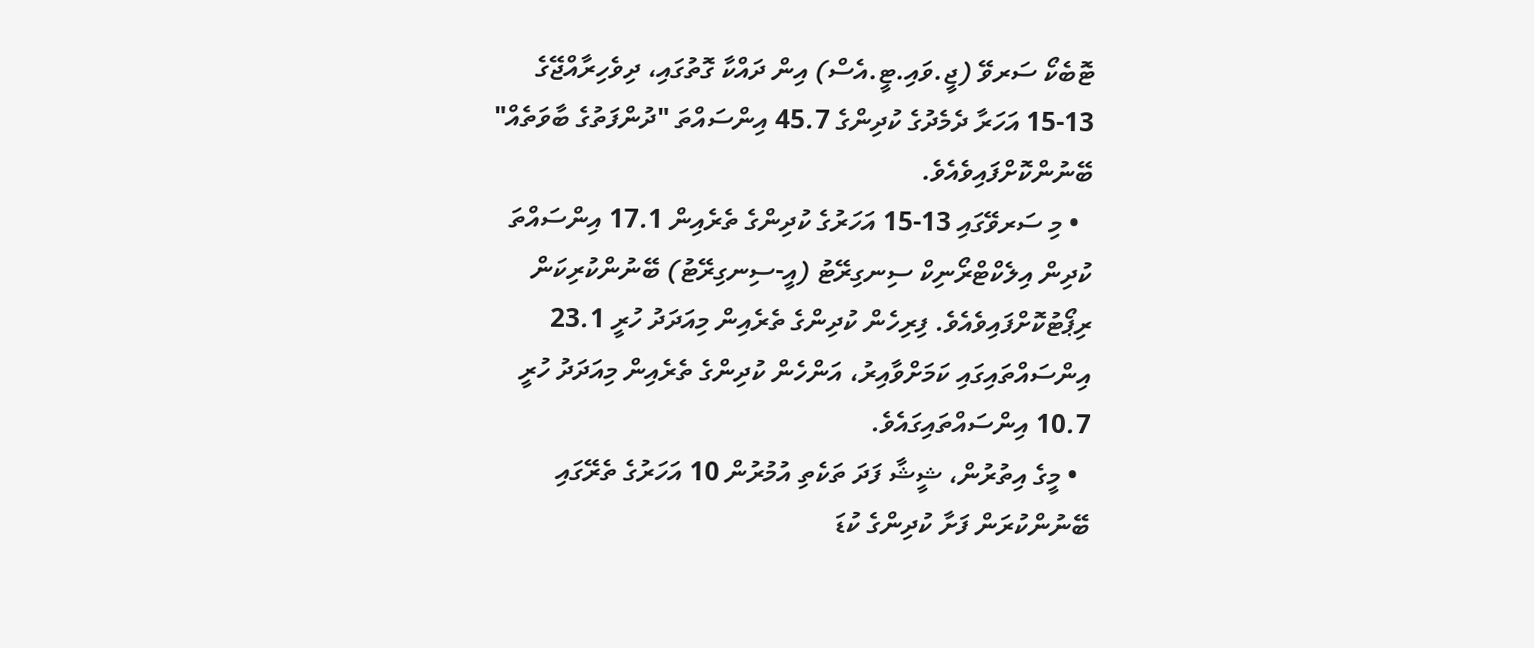ޓޮބެކޯ ސަރވޭ (ޖީ.ވައި.ޓީ.އެސް) އިން ދައްކާ ގޮތުގައި، ދިވެހިރާއްޖޭގެ 13-15 އަހަރާ ދެމެދުގެ ކުދިންގެ 45.7 އިންސައްތަ "ދުންފަތުގެ ބާވަތެއް" ބޭނުންކޮށްފައިވެއެވެ.
  • މި ސަރވޭގައި 13-15 އަހަރުގެ ކުދިންގެ ތެރެއިން 17.1 އިންސައްތަ ކުދިން އިލެކްޓްރޯނިކް ސިނގިރޭޓު (އީ-ސިނގިރޭޓު) ބޭނުންކުރިކަން ރިޕޯޓުކޮށްފައިވެއެވެ. ފިރިހެން ކުދިންގެ ތެރެއިން މިއަދަދު ހުރީ 23.1 އިންސައްތައިގައި ކަމަށްވާއިރު، އަންހެން ކުދިންގެ ތެރެއިން މިއަދަދު ހުރީ 10.7 އިންސައްތައިގައެވެ.
  • މީގެ އިތުރުން، ޝީޝާ ފަދަ ތަކެތި އުމުރުން 10 އަހަރުގެ ތެރޭގައި ބޭނުންކުރަން ފަށާ ކުދިންގެ ކުޑަ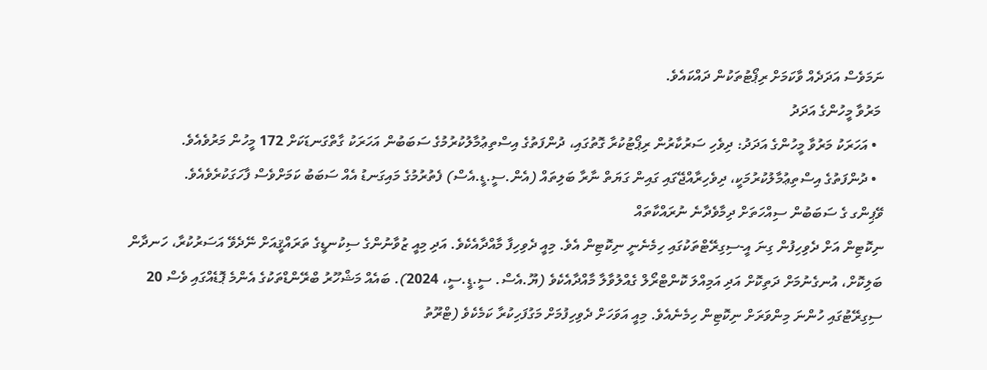ނަމަވެސް އަދަދެއް ވާކަމަށް ރިޕޯޓުތަކުން ދައްކައެވެ.
 މަރުވާ މީހުންގެ އަދަދު
  • އަހަރަކު މަރުވާ މީހުންގެ އަދަދު: ދިވެހި ސަރުކާރުން ރިޕޯޓުކުރާ ގޮތުގައި، ދުންފަތުގެ އިސްތިޢުމާލުކުރުމުގެ ސަބަބުން އަހަރަކު ގާތްގަނޑަކަށް 172 މީހުން މަރުވެއެވެ.
  • ދުންފަތުގެ އިސްތިޢުމާލުކުރުމަކީ، ދިވެހިރާއްޖޭގައި ގައިން ގަޔަތް ނާރާ ބަލިތައް (އެން.ސީ.ޑީ.އެސް) ފެތުރުމުގެ މައިގަނޑު އެއް ސަބަބު ކަމަށްވެސް ފާހަގަކުރެވެއެވެ.
ވޭޕިންގ ގެ ސަބަބުން ސިއްހަތަށް ދިމާވެދާނެ ނުރައްކާތައް
ނިކޮޓިން އަށް ދެވިހިފުން ގިނަ އީ-ސިގިރޭޓްތަކުގައި ހިމެނެނީ ނިކޮޓިން އެވެ. މިއީ ދެވިހިފާ މާއްދާއެކެވެ. އަދި މިއީ ޒުވާނުންގެ ސިކުނޑީގެ ތަރައްޤީއަށް ނޭދެވޭ އަސަރުކުރާ، ހަނދާން ބަލިކޮށް، އުނގެނުމަށް ދަތިކޮށް އަދި އަމިއްލަ ކޮންޓްރޯލް ގެއްލުވާލާ މާއްދާއެކެވެ (ޔޫ.އެސް. ސީ.ޑީ.ސީ، 2024). ބައެއް މަޝްހޫރު ބްރޭންޑްތަކުގެ އެންމެ ޕޮޑެއްގައި ވެސް 20 ސިގިރޭޓުގައި ހުންނަ މިންވަރަށް ނިކޮޓިން ހިމެނެއެވެ. މިއީ އަވަހަށް ދެވިހިފުމަށް މަގުފަހިކުރާ ކަމެކެވެ (ޓްރޫތު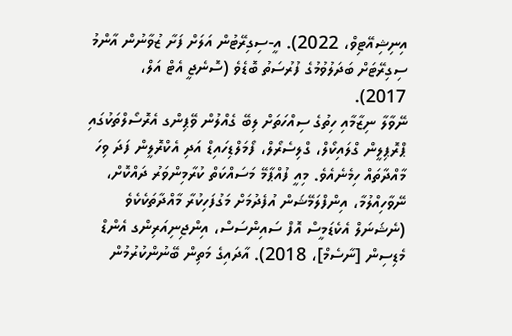އިނިޝިއޭޓިވް، 2022). އީ-ސިގިރޭޓުން އަލަށް ފަށާ ޒުވާނުން އާންމު ސިގިރޭޓަށް ބަދަލުވުމުގެ ފުރުސަތު ބޮޑެވެ (ސޮނެޖީ އެޓް އަލް، 2017).
ނޭވާލާ ނިޒާމާއި ހިތުގެ ސިއްހަތަށް ލިބޭ ގެއްލުން ވޭޕިންގ އެރޮސޯލްތަކުގައި ޕްރޮޕިލީން ގްލައިކޯލް، ގްލިސެރޯލް، ފޯމަލްޑިހައިޑް އަދި އެކްރޮލީން ފަދަ ވިހަ މާއްދާތައް ހިމެނެއެވެ. މިއީ ފުއްޕާމޭ މަސައްކަތް ކުރާމިންވަރު ދައްކޮށް، ނޭވާހިއްލުމާ، އިންފްލަމޭޝަން އުފެދުމަށް މަގުފަހިކުރާ މާއްދާތަކެކެވެ (ނެޝަނަލް އެކެޑަމީސް އޮފް ސައިންސަސް، އިންޖިނިއަރިންގ އެންޑް މެޑިސިން [ނާސެމް]، 2018). އާދައިގެ މަތިން ބޭނުންކުރުމުން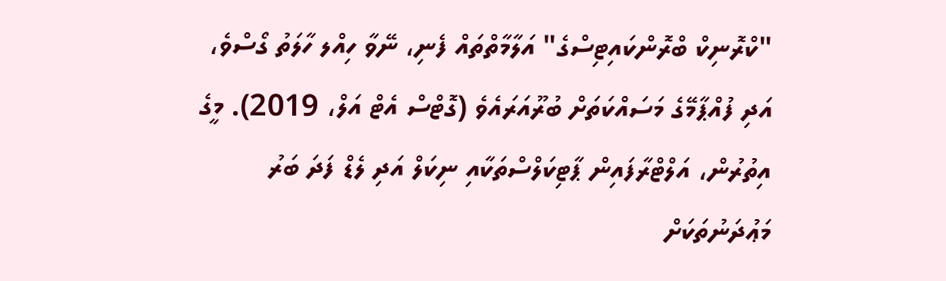"ކްރޮނިކް ބްރޮންކައިޓިސްގެ" އަލާމާތްތައް ފެނި، ނޭވާ ހިއްލ ހާލަތު ގޯސްވެ، އަދި ފުއްޕާމޭގެ މަސައްކަތަށް ބުރޫއަރައެވެ (ގޮޓްސް އެޓް އަލް، 2019). މީގެ އިތުރުން، އަލްޓްރާފައިން ޕާޓިކަލްސްތަކާއި ނިކަލް އަދި ލެޑް ފަދަ ބަރު މަޢުދަނުތަކަށް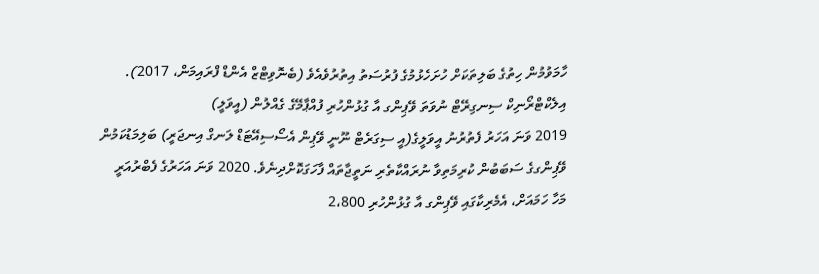ހާމަވުމުން ހިތުގެ ބަލިތަކަށް ހުށަހެޅުމުގެ ފުރުސަތު އިތުރުވެއެވެ (ބެނޮވިޓްޒް އެންޑް ފްރައިމަން، 2017).
އިލެކްޓްރޯނިކް ސިނގިރޭޓް ނުވަތަ ވޭޕިންގ އާ ގުޅުންހުރި ފުއްޕާމޭގެ ގެއްލުން (އީވަލީ)
2019 ވަނަ އަހަރު ފެތުރުނު އީވަލީގެ(އީ ސިގަރެޓް ނޫނީ ވޭޕިން އެސޯސިއޭޓަޑް ލަނގް އިނޖަރީ) ބަލިމަޑުކަމުން ވޭޕިންގގެ ސަބަބުން ކުރިމަތިވާ ނުރައްކާތެރި ނަތީޖާތައް ފާހަގަކޮށްދިނެވެ. 2020 ވަނަ އަހަރުގެ ފެބްރުއަރީ މަހާ ހަމައަށް، އެމެރިކާގައި ވޭޕިންގ އާ ގުޅުންހުރި 2،800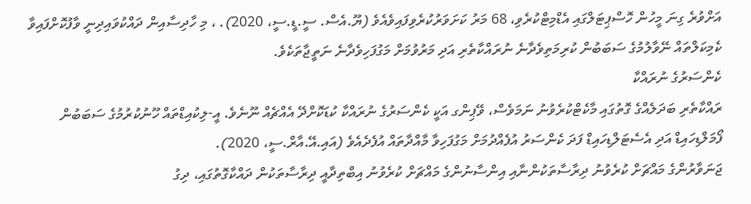އަށްވުރެ ގިނަ މީހުން ހޮސްޕިޓަލްގައި އެޑްމިޓްކުރެވި، 68 މަރު ކަށަވަރުކުރެވިފައިވެއެވެ (ޔޫ.އެސް. ސީ.ޑީ.ސީ، 2020). ، މި ހާދިސާއިން ދައްކުވައިދިނީ ވާފުކޮށްފައިވާ ކެމިކަލްތައް ނޭވާލުމުގެ ސަބަބުން ކުރިމަތިވެދާނެ ނުރައްކާތެރި އަދި މަރުވުމަށް މަގުފަހިވެދާނެ ނަތީޖާތަކެވެ.
ކެންސަރުގެ ނުރައްކާ
ރައްކާތެރި ބަދަލެއްގެ ގޮތުގައި މާކެޓްކުރެވުނު ނަމަވެސް، ވޭޕިންގ އަކީ ކެންސަރުގެ ނުރައްކާ ކުޑަކޮށްދޭ އެއްޗެއް ނޫނެވެ. އީ-ލިކުއިޑްތައް ހޫނުކުރުމުގެ ސަބަބުން ފޯމަލްޑިހައިޑް އަދި އެސެޓަލްޑިހައިޑް ފަދަ ކެންސަރު އުފެއްދުމަށް މަގުފަހިވާ މާއްދާތައް އުފެދެއެވެ (އައި.އޭ.އާރް.ސީ، 2020).
ޖަނަވާރުންގެ މައްޗަށް ކުރެވުނު ދިރާސާތަކުންނާއި އިންސާނުންގެ މައްޗަށް ކުރެވުނު އިބްތިދާއީ ދިރާސާތަކުން ދައްކާގޮތުގައި، ދިގު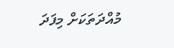މުއްދަތަކަށް މިފަދަ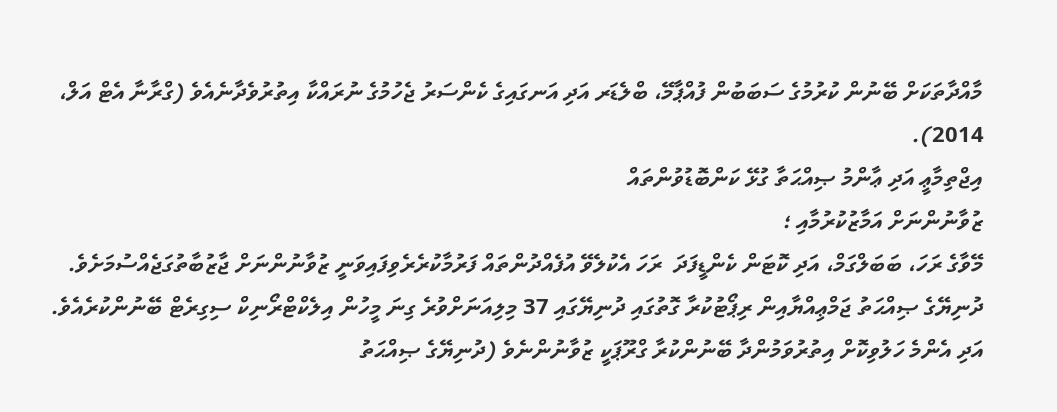މާއްދާތަކަށް ބޭނުން ކުރުމުގެ ސަބަބުން ފުއްޕާމޭ، ބްލެޑަރ އަދި އަނގައިގެ ކެންސަރު ޖެހުމުގެ ނުރައްކާ އިތުރުވެދާނެއެވެ (ގްރާނާ އެޓް އަލް، 2014).
އިޖްތިމާޢީ އަދި ޢާންމު ޞިއްޙަތާ ގުޅޭ ކަންބޮޑުވުންތައް
ޒުވާނުންނަށް އަމާޒުކުރުމާއި ؛
މޭވާގެ ރަހަ، ބަބަލްގަމް، އަދި ކޮޓަން ކެންޑީފަދަ  ރަހަ އެކުލެވޭ އުފެއްދުންތައް ފަރުމާކުރެރެވިފައިވަނީ ޒުވާނުންނަށް ޖާޒުބާތުގަޖެއްސުމަށެވެ. ދުނިޔޭގެ ޞިއްޙަތު ޖަމްޢިއްޔާއިން ރިޕޯޓުކުރާ ގޮތުގައި ދުނިޔޭގައި 37 މިލިއަނަށްވުރެ ގިނަ މީހުން އިލެކްޓްރޯނިކް ސިގިރެޓް ބޭނުންކުރެއެވެ. އަދި އެންމެ ހަލުވިކޮށް އިތުރުވަމުންދާ ބޭނުންކުރާ ގްރޫޕަކީ ޒުވާނުންނެވެ (ދުނިޔޭގެ ޞިއްޙަތު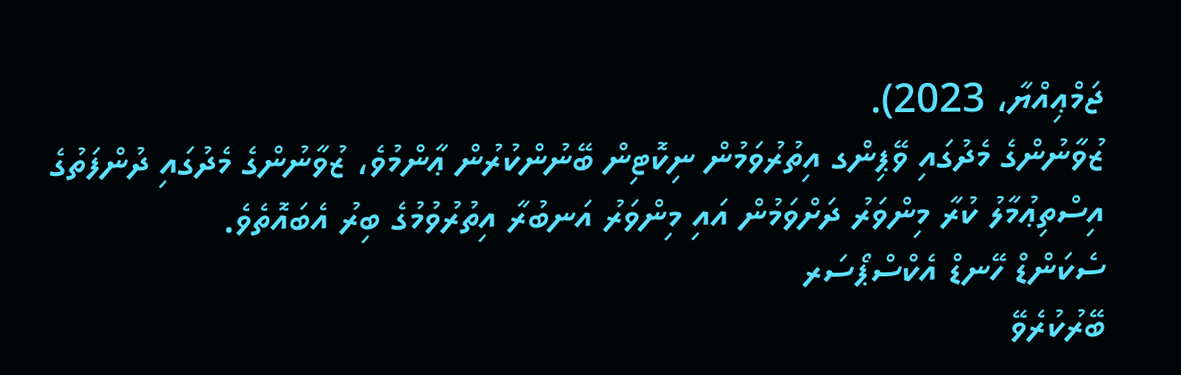ޖަމްޢިއްޔާ، 2023).
ޒުވާނުންގެ މެދުގައި ވޭޕިންގ އިތުރުވަމުން ނިކޮޓިން ބޭނުންކުރުން ޢާންމުވެ، ޒުވާނުންގެ މެދުގައި ދުންފަތުގެ އިސްތިޢުމާލު ކުރާ މިންވަރު ދަށްވަމުން އައި މިންވަރު އަނބުރާ އިތުރުވުމުގެ ބިރު އެބައޮތެވެ.
ސެކަންޑް ހޭނޑް އެކްސްޕޯސަރ
ބޭރުކުރެވޭ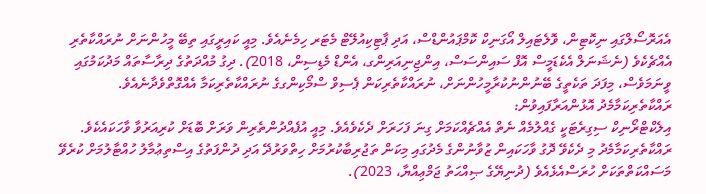އެއަރޮސޯލްގައި ނިކޮޓިން، ވޮލެޓައިލް އޯގަނިކް ކޮމްޕައުންޑްސް، އަދި ޕާޓިކިއުލޭޓް މެޓަރ ހިމެނެއެވެ. މިއީ ކައިރީގައި ތިބޭ މީހުންނަށް ނުރައްކާތެރި އެއްޗެކެވެ (ނެޝަނަލް އެކެޑަމީސް އޮފް ސައިންސަސް، އިންޖިނިއަރިންގ، އެންޑް މެޑިސިން، 2018). ދިގު މުއްދަތުގެ ދިރާސާތައް މަދުކަމުގައި ވީނަމަވެސް، މިފަދަ ތަކެތީގެ ބޭނުންނުކުރާމީހުންނަށް، ނުރައްކާތެރިކަން ޕެސިވް ސްމޯކިންގގެ ނުރައްކާތެރިކަމާ އެއްގޮތްވެދާނެއެވެ.
ރައްކާތެރިކަމާމެދު އޮޅުންއަރާފައިވުން:
އިލެކްޓްރޯނިކް ސިގިރެޓަކީ ގެއްލުމެއް ނެތް އެއްޗެއްކަމަށް ގިނަ ފަހަރަށް ދެކެވެއެވެ. މިއީ އުފެއްދުންތެރިން ވަރަށް ބޮޑަށް ކުރިއަރުވާ ވާހަކައެކެވެ. ރައްކާތެރިކަމާމެދު މި ދެކެވޭ ދޮގު ވާހަކައިން ޒުވާނުންގެ މެދުގައި މިކަން ތަޖުރިބާކުރުމަށް ހިތްވަރުދޭ އަދި ދުންފަތުގެ އިސްތިޢުމާލު ހުއްޓާލުމަށް ކުރެވޭ މަސައްކަތްތަކަށް ހުރަސްއެޅެއެވެ (ދުނިޔޭގެ ޞިއްޙަތު ޖަމްޢިއްޔާ، 2023).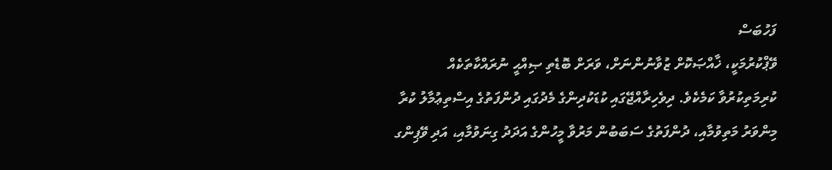ފަހުބަސް
ވޭޕްކުރުމަކީ، ޚާއްޞަކޮށް ޒުވާނުންނަށް، ވަރަށް ބޮޑެތި ޞިއްޙީ ނުރައްކާތަކެއް ކުރިމަތިކުރުވާ ކަމެކެވެ. ދިވެހިރާއްޖޭގައި ކުޑަކުދިންގެ މެދުގައި ދުންފަތުގެ އިސްތިޢުމާލު ކުރާ މިންވަރު މަތިވުމާއި، ދުންފަތުގެ ސަބަބުން މަރުވާ މީހުންގެ އަދަދު ގިނަވުމާއި، އަދި ވޭޕިންގ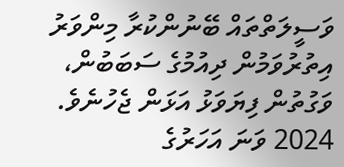ވަސީލަތްތައް ބޭނުންކުރާ މިންވަރު އިތުރުވަމުން ދިއުމުގެ ސަބަބުން، ވަގުތުން ފިޔަވަޅު އަޅަން ޖެހުނެވެ. 2024 ވަނަ އަހަރުގެ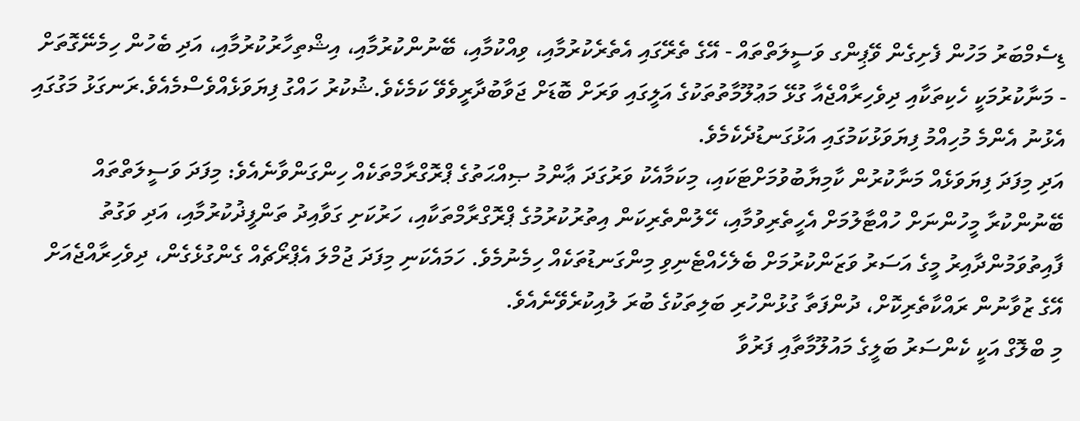ޑިސެމްބަރު މަހުން ފެށިގެން ވޭޕިންގ ވަސީލަތްތައް - އޭގެ ތެރޭގައި އެތެރެކުރުމާއި، ވިއްކުމާއި، ބޭނުންކުރުމާއި، އިޝްތިހާރުކުރުމާއި، އަދި ބެހުން ހިމެނޭގޮތަށް - މަނާކުރުމަކީ ހެކިތަކާއި ދިވެހިރާއްޖެއާ ގުޅޭ މަޢުލޫމާތުތަކުގެ އަލީގައި ވަރަށް ބޮޑަށް ޖަވާބުދާރީވެވޭ ކަމެކެވެ.ޝުކުރު ހައްގު ފިޔަވަޅެއްވެސްމެއެވެ.ރަނގަޅު މަގުގައި އެޅުނު އެންމެ މުހިއްމު ފިޔަވަޅުކަމުގައި އަޅުގަނޑުދެކެމެވެ.
އަދި މިފަދަ ފިޔަވަޅެއް މަނާކުރުން ކާމިޔާބުވުމަށްޓަކައި، މިކަމާއެކު ވަރުގަދަ ޢާންމު ޞިއްޙަތުގެ ޕްރޮގްރާމްތަކެއް ހިންގަންވާނެއެވެ: މިފަދަ ވަސީލަތްތައް ބޭނުންކުރާ މީހުންނަށް ހުއްޓާލުމަށް އެހީތެރިވުމާއި، ހޭލުންތެރިކަން އިތުރުކުރުމުގެ ޕްރޮގްރާމްތަކާއި، ހަރުކަށި ގަވާއިދު ތަންފީޛުކުރުމާއި، އަދި ވަގުތު ފާއިތުވަމުންދާއިރު މީގެ އަސަރު ވަޒަންކުރުމަށް ބެލެހެއްޓެނިވި މިންގަނޑުތަކެއް ހިމެނުމެވެ. ހަމައެކަނި މިފަދަ ޖުމްލަ އެޕްރޯޗެއް ގެންގުޅެގެން، ދިވެހިރާއްޖެއަށް އޭގެ ޒުވާނުން ރައްކާތެރިކޮށް، ދުންފަތާ ގުޅުންހުރި ބަލިތަކުގެ ބުރަ ލުއިކުރެވޭނެއެވެ.
މި ބްލޮގް އަކީ ކެންސަރު ބަލީގެ މައުލޫމާތާއި ފަރުވާ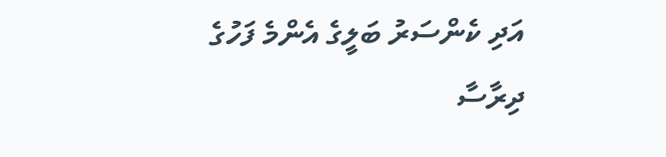އަދި ކެންސަރު ބަލީގެ އެންމެ ފަހުގެ ދިރާސާ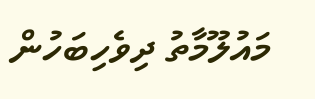މައުލޫމާތު ދިވެހިބަހުން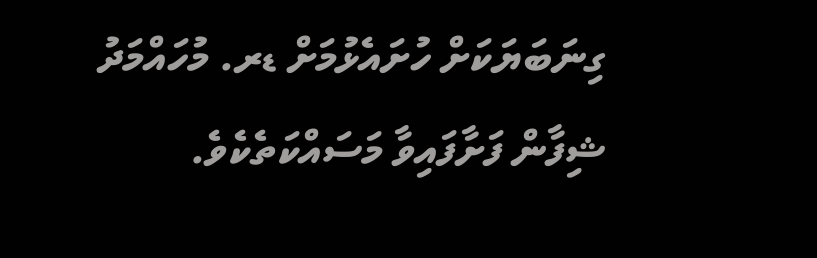ގިނަބަޔަކަށް ހުށައެޅުމަށް ޑރ. މުހައްމަދު ޝިފާން ފަށާފައިވާ މަސައްކަތެކެވެ.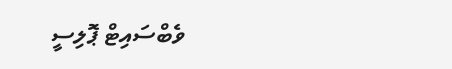ވެބްސައިޓް ޕޮލިސީ